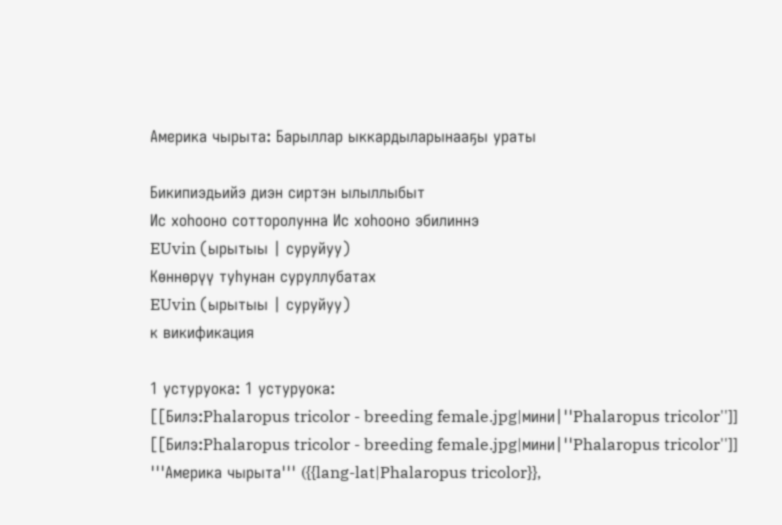Америка чырыта: Барыллар ыккардыларынааҕы ураты

Бикипиэдьийэ диэн сиртэн ылыллыбыт
Ис хоһооно сотторолунна Ис хоһооно эбилиннэ
EUvin (ырытыы | суруйуу)
Көннөрүү туһунан суруллубатах
EUvin (ырытыы | суруйуу)
к викификация

1 устуруока: 1 устуруока:
[[Билэ:Phalaropus tricolor - breeding female.jpg|мини|''Phalaropus tricolor'']]
[[Билэ:Phalaropus tricolor - breeding female.jpg|мини|''Phalaropus tricolor'']]
'''Америка чырыта''' ({{lang-lat|Phalaropus tricolor}},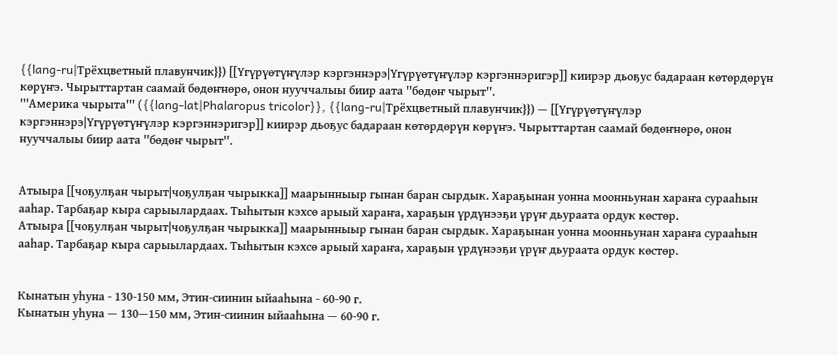{{lang-ru|Трёхцветный плавунчик}}) [[Үгүрүөтүҥүлэр кэргэннэрэ|Үгүрүөтүҥүлэр кэргэннэригэр]] киирэр дьоҕус бадараан көтөрдөрүн көрүҥэ. Чырыттартан саамай бөдөҥнөрө, онон нууччалыы биир аата ''бөдөҥ чырыт''.
'''Америка чырыта''' ({{lang-lat|Phalaropus tricolor}}, {{lang-ru|Трёхцветный плавунчик}}) — [[Үгүрүөтүҥүлэр кэргэннэрэ|Үгүрүөтүҥүлэр кэргэннэригэр]] киирэр дьоҕус бадараан көтөрдөрүн көрүҥэ. Чырыттартан саамай бөдөҥнөрө, онон нууччалыы биир аата ''бөдөҥ чырыт''.


Атыыра [[чоҕулҕан чырыт|чоҕулҕан чырыкка]] маарынныыр гынан баран сырдык. Хараҕынан уонна моонньунан хараҥа сурааһын ааһар. Тарбаҕар кыра сарыылардаах. Тыһытын кэхсө арыый хараҥа, хараҕын үрдүнээҕи үрүҥ дьураата ордук көстөр.
Атыыра [[чоҕулҕан чырыт|чоҕулҕан чырыкка]] маарынныыр гынан баран сырдык. Хараҕынан уонна моонньунан хараҥа сурааһын ааһар. Тарбаҕар кыра сарыылардаах. Тыһытын кэхсө арыый хараҥа, хараҕын үрдүнээҕи үрүҥ дьураата ордук көстөр.


Кынатын уһуна - 130-150 мм, Этин-сиинин ыйааһына - 60-90 г.
Кынатын уһуна — 130—150 мм, Этин-сиинин ыйааһына — 60-90 г.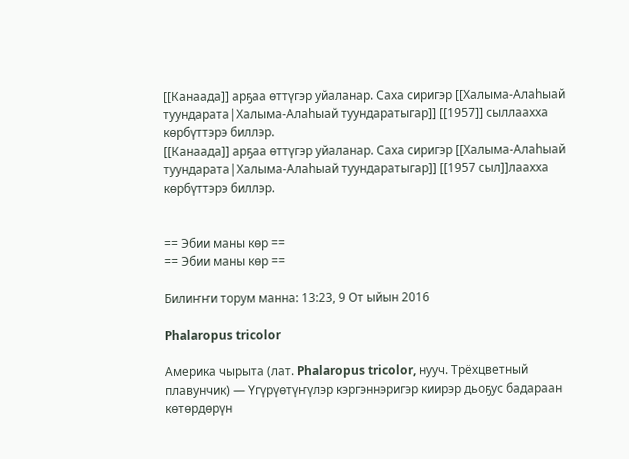[[Канаада]] арҕаа өттүгэр уйаланар. Саха сиригэр [[Халыма-Алаһыай туундарата|Халыма-Алаһыай туундаратыгар]] [[1957]] сыллаахха көрбүттэрэ биллэр.
[[Канаада]] арҕаа өттүгэр уйаланар. Саха сиригэр [[Халыма-Алаһыай туундарата|Халыма-Алаһыай туундаратыгар]] [[1957 сыл]]лаахха көрбүттэрэ биллэр.


== Эбии маны көр ==
== Эбии маны көр ==

Билиҥҥи торум манна: 13:23, 9 От ыйын 2016

Phalaropus tricolor

Америка чырыта (лат. Phalaropus tricolor, нууч. Трёхцветный плавунчик) — Үгүрүөтүҥүлэр кэргэннэригэр киирэр дьоҕус бадараан көтөрдөрүн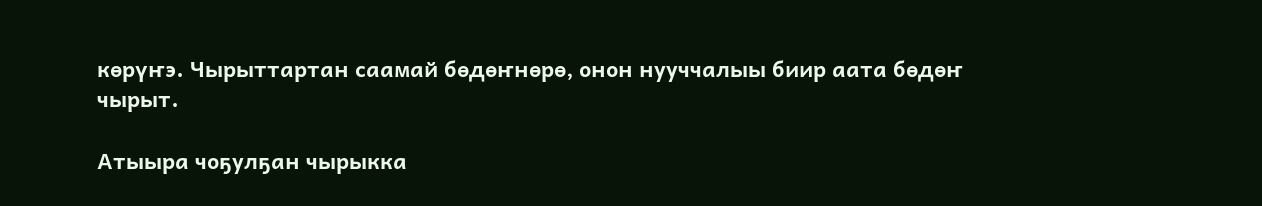көрүҥэ. Чырыттартан саамай бөдөҥнөрө, онон нууччалыы биир аата бөдөҥ чырыт.

Атыыра чоҕулҕан чырыкка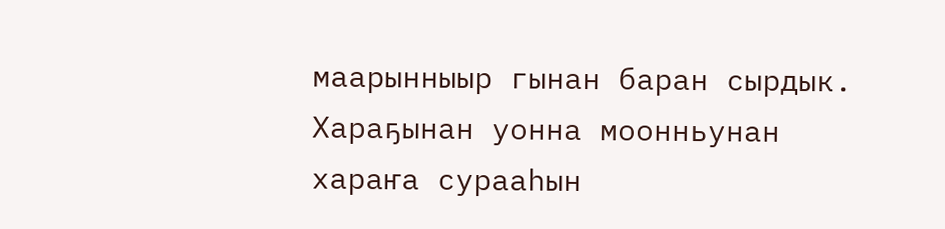маарынныыр гынан баран сырдык. Хараҕынан уонна моонньунан хараҥа сурааһын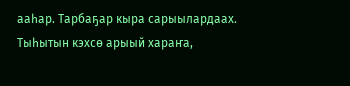ааһар. Тарбаҕар кыра сарыылардаах. Тыһытын кэхсө арыый хараҥа,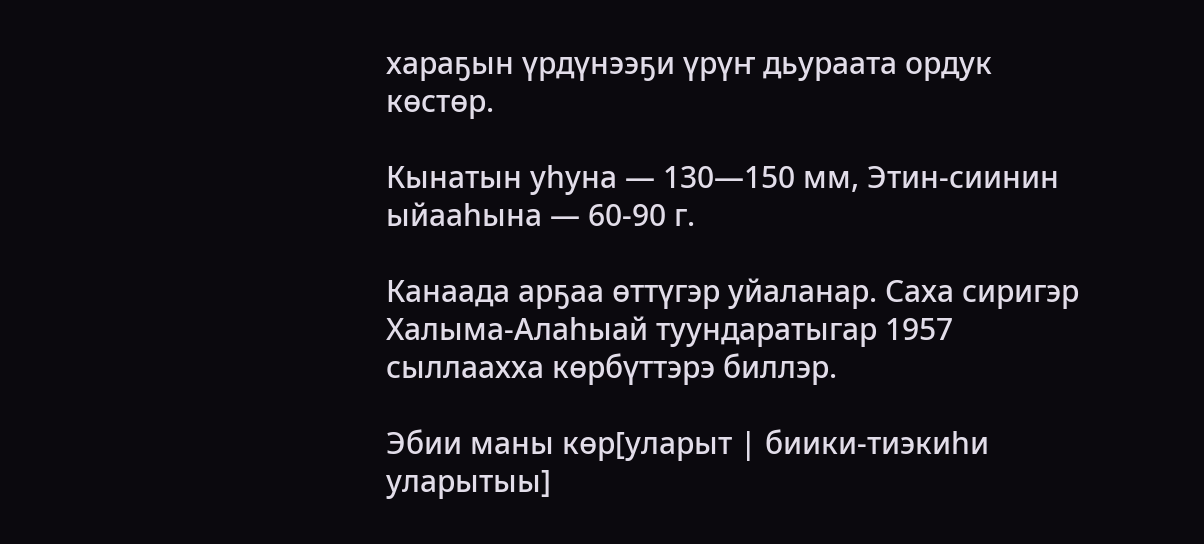хараҕын үрдүнээҕи үрүҥ дьураата ордук көстөр.

Кынатын уһуна — 130—150 мм, Этин-сиинин ыйааһына — 60-90 г.

Канаада арҕаа өттүгэр уйаланар. Саха сиригэр Халыма-Алаһыай туундаратыгар 1957 сыллаахха көрбүттэрэ биллэр.

Эбии маны көр[уларыт | биики-тиэкиһи уларытыы]